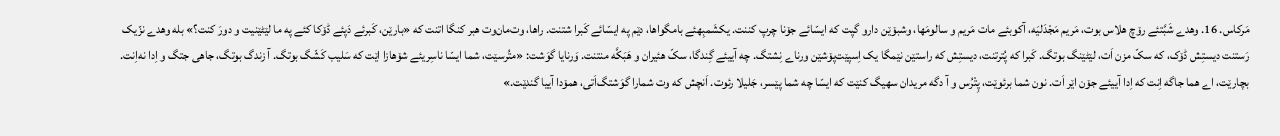مَرکاس. 16. وهدے شَبَّتئے رۆچ هلاس بوت، مَریم مَجْدَلیَه، آکوبئے مات مَریم و سالومَها، وشبۆێن دارو گپت که ایسّائے جۆنا چرپ کننت. یکشَمبِهئے بامگواها، دێم په ایسّائے کَبرا شتنت. راها، وت‌مان‌وت هبر کنگا اتنت که «بارێن، کَبرئے دَپئے ڈۆکا کئے په ما لێٹێنیت و دورَ کنت؟» بله وهدے نزّیک رَستنت دیستِش ڈۆک، که سکّ مزن اَت، لێٹێنگ بوتگ. کَبرا که پُترتنت، دیستِش که راستێن نێمگا یک اِسپێت‌پۆشێن ورناے نِشتگ. چه آییئے گِندگا، سکّ هئیران و هَبَکَّه منتنت. وَرنایا گوَشت: «متُرسێت، شما ایسّا ناسِریئے شۆهازا اێت که سَلیب کَشّگ بوتگ. آ زندگ بوتگ، جاهی جتگ و اِدا نه‌اِنت. بچارێت، اے هما جاگه اِنت که اِدا آییئے جۆن اێر اَت. نون شما برئوێت، پِتْرُس و آ دگه مریدان سهیگ کنێت که ایسّا چه شما پێسر، جَلیلا رئوت. اَنچش که وت شمارا گوَشتگ‌اَتی، همۆدا آییا گندێت.»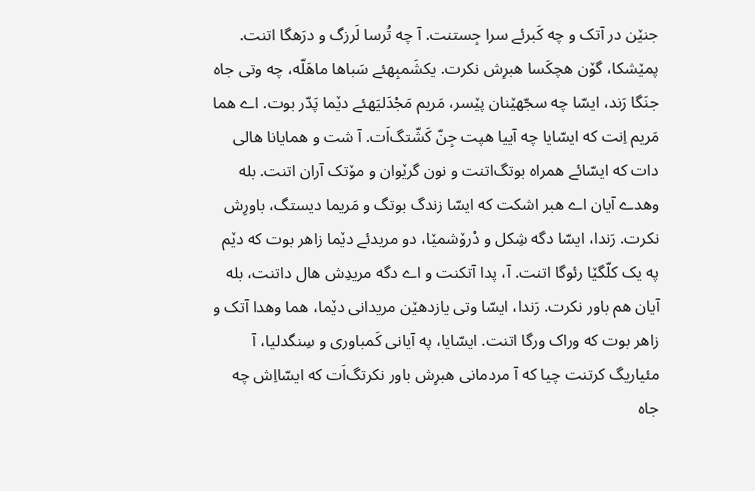جنێن در آتک و چه کَبرئے سرا جِستنت. آ چه تُرسا لَرزگ و درَهگا اتنت. پمێشکا، گۆن هچکَسا هبرِش نکرت. یکشَمبِهئے سَباها ماهَلّه، چه وتی جاه جنَگا رَند، ایسّا چه سجّهێنان پێسر، مَریم مَجْدَلیَهئے دێما پَدّر بوت. اے هما مَریم اِنت که ایسّایا چه آییا هپت جِنّ کَشّتگ‌اَت. آ شت و همایانا هالی دات که ایسّائے همراه بوتگ‌اتنت و نون گرێوان و مۆتک آران اتنت. بله وهدے آیان اے هبر اشکت که ایسّا زندگ بوتگ و مَریما دیستگ، باورِش نکرت. رَندا، ایسّا دگه شِکل و دْرۆشمێا، دو مریدئے دێما زاهر بوت که دێم په یک کلّگێا رئوگا اتنت. آ، پدا آتکنت و اے دگه مریدِش هال داتنت، بله آیان هم باور نکرت. رَندا، ایسّا وتی یازدهێن مریدانی دێما، هما وهدا آتک و زاهر بوت که وراک ورگا اتنت. ایسّایا، په آیانی کَمباوری و سِنگدلیا، آ مئیاریگ کرتنت چیا که آ مردمانی هبرِش باور نکرتگ‌اَت که ایسّااِش چه جاه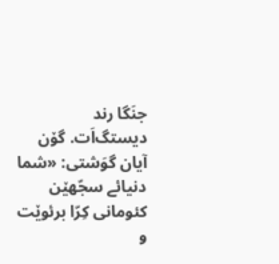جنَگا رند دیستگ‌اَت. گۆن آیان گوَشتی: «شما دنیائے سجّهێن کئومانی کِرّا برئوێت و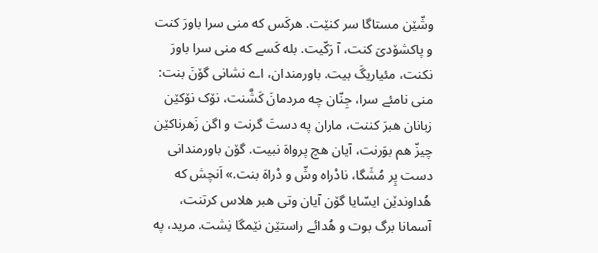وشّێن مستاگا سر کنێت. هرکَس که منی سرا باورَ کنت و پاکشۆدیَ کنت، آ رَکّیت. بله کَسے که منی سرا باورَ نکنت، مئیاریگَ بیت. باورمندان، اے نشانی گۆنَ بنت: منی نامئے سرا، جِنّان چه مردمانَ کَشَّنت، نۆک نۆکێن زبانان هبرَ کننت، ماران په دستَ گرنت و اگن زَهرناکێن چیزّ هم بوَرنت، آیان هچ پرواهَ نبیت. گۆن باورمندانی دست پِر مُشَگا، نادْراه وشّ و دْراهَ بنت.» اَنچش که هُداوندێن ایسّایا گۆن آیان وتی هبر هلاس کرتنت، آسمانا برگ بوت و هُدائے راستێن نێمگا نِشت. مرید، په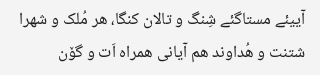آییئے مستاگئے شِنگ و تالان کنگا، هر مُلک و شهرا شتنت و هُداوند هم آیانی همراه اَت و گۆن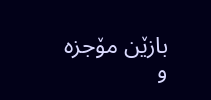بازێن مۆجزه و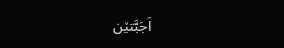اَجَبَّتێن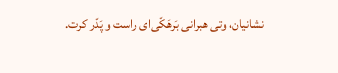نشانیان، وتی هبرانی بَرهَکّی‌ای راست و پَدّر کرت.